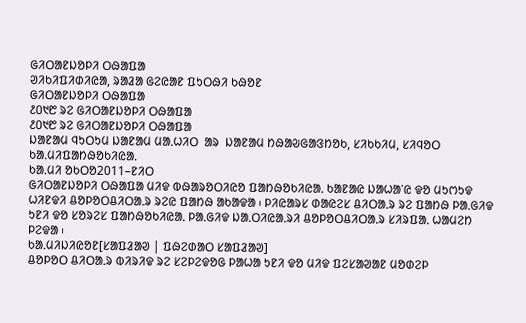ᱜᱤᱛᱟᱱᱡᱚᱞᱤ ᱛᱷᱟᱯᱟ
ᱣᱤᱠᱤᱯᱤᱰᱤᱭᱟ, ᱨᱟᱲᱟ ᱜᱮᱭᱟᱱ ᱯᱩᱛᱷᱤ ᱠᱷᱚᱱ
ᱜᱤᱛᱟᱱᱡᱚᱞᱤ ᱛᱷᱟᱯᱟ
᱒᱐᱑᱘ ᱨᱮ ᱜᱤᱛᱟᱱᱡᱚᱞᱤ ᱛᱷᱟᱯᱟ
᱒᱐᱑᱘ ᱨᱮ ᱜᱤᱛᱟᱱᱡᱚᱞᱤ ᱛᱷᱟᱯᱟ
ᱡᱟᱱᱟᱢ ᱧᱩᱛᱩᱢ ᱡᱟᱱᱟᱢ ᱢᱟᱹᱦᱤᱛ  ᱟᱨ  ᱡᱟᱱᱟᱢ ᱴᱷᱟᱶᱜᱟᱝᱴᱚᱠ, ᱥᱤᱠᱠᱤᱢ, ᱥᱤᱧᱚᱛ
ᱠᱟᱹᱢᱤᱯᱟᱴᱷᱚᱠᱤᱭᱟᱹ
ᱠᱟᱹᱢᱤ ᱚᱠᱛᱚ2011–ᱱᱤᱛ
ᱜᱤᱛᱟᱱᱡᱚᱞᱤ ᱛᱷᱟᱯᱟ ᱢᱤᱫ ᱵᱷᱟᱨᱚᱛᱤᱭᱚ ᱯᱟᱴᱷᱚᱠᱤᱭᱟᱹ ᱠᱟᱱᱟᱭ ᱡᱟᱦᱟᱸᱭ ᱫᱚ ᱢᱩᱬᱩᱫ ᱦᱤᱱᱫᱤ ᱪᱚᱞᱚᱛᱪᱤᱛᱟᱹᱨ ᱨᱮᱭ ᱯᱟᱴᱷ ᱟᱠᱟᱫᱟ ᱾ ᱞᱤᱭᱟᱨᱥ ᱰᱟᱭᱮᱥ ᱪᱤᱛᱟᱹᱨ ᱨᱮ ᱯᱟᱴᱷ ᱞᱟᱹᱜᱤᱫ ᱩᱱᱤ ᱫᱚ ᱥᱚᱨᱮᱥ ᱯᱟᱴᱷᱚᱠᱤᱭᱟᱹ ᱞᱟᱹᱜᱤᱫ ᱡᱟᱹᱛᱤᱭᱟᱹᱨᱤ ᱪᱚᱞᱚᱛᱪᱤᱛᱟᱹᱨ ᱥᱤᱨᱯᱟᱹ ᱦᱟᱢᱮᱴ ᱞᱮᱫᱟ ᱾
ᱠᱟᱹᱢᱤᱡᱤᱭᱚᱱ[ᱥᱟᱯᱲᱟᱣ | ᱯᱷᱮᱰᱟᱛ ᱥᱟᱯᱲᱟᱣ]
ᱪᱚᱞᱚᱛ ᱪᱤᱛᱟᱹᱨ ᱵᱤᱨᱤᱫ ᱨᱮ ᱥᱮᱞᱮᱫᱚᱜ ᱞᱟᱦᱟ ᱩᱱᱤ ᱫᱚ ᱢᱤᱫ ᱯᱮᱥᱟᱣᱟᱱ ᱢᱚᱰᱮᱞ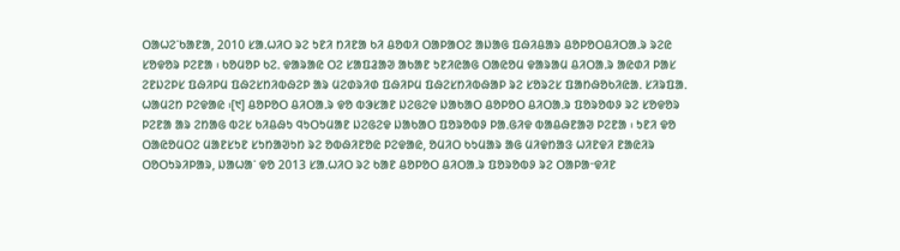ᱛᱟᱦᱮᱸᱠᱟᱱᱟ, 2010 ᱥᱟᱹᱦᱤᱛ ᱨᱮ ᱩᱱᱤ ᱴᱤᱱᱟ ᱠᱤ ᱪᱚᱵᱤ ᱛᱟᱞᱟᱛᱮ ᱟᱡᱟᱜ ᱯᱷᱤᱪᱟᱨ ᱪᱚᱞᱚᱛᱪᱤᱛᱟᱹᱨ ᱨᱮᱭ ᱥᱚᱫᱚᱨ ᱞᱮᱱᱟ ᱾ ᱠᱚᱢᱚᱞ ᱠᱮᱹ ᱫᱟᱨᱟᱭ ᱛᱮ ᱥᱟᱯᱲᱟᱣ ᱟᱠᱟᱱ ᱩᱱᱤᱭᱟᱜ ᱛᱟᱭᱚᱢ ᱫᱟᱨᱟᱢ ᱪᱤᱛᱟᱹᱨ ᱟᱭᱰᱤ ᱞᱟᱥ ᱮᱱᱡᱮᱞᱥ ᱯᱷᱤᱞᱢ ᱯᱷᱮᱥᱴᱤᱵᱷᱮᱞ ᱟᱨ ᱢᱮᱰᱨᱤᱰ ᱯᱷᱤᱞᱢ ᱯᱷᱮᱥᱴᱤᱵᱷᱟᱞ ᱨᱮ ᱥᱚᱨᱮᱥ ᱯᱟᱴᱷᱚᱠᱤᱭᱟᱹ ᱥᱤᱨᱯᱟᱹ ᱦᱟᱢᱮᱴ ᱞᱮᱫᱟᱭ ᱾[᱑] ᱪᱚᱞᱚᱛ ᱪᱤᱛᱟᱹᱨ ᱫᱚ ᱵᱳᱥᱟᱱ ᱡᱮᱜᱮᱫ ᱡᱟᱠᱟᱛ ᱪᱚᱞᱚᱛ ᱪᱤᱛᱟᱹᱨ ᱯᱚᱨᱚᱵᱽ ᱨᱮ ᱥᱚᱫᱚᱨ ᱞᱮᱱᱟ ᱟᱨ ᱮᱴᱟᱜ ᱵᱮᱥ ᱠᱤᱪᱷᱩ ᱧᱩᱛᱩᱢᱟᱱ ᱡᱮᱜᱮᱫ ᱡᱟᱠᱟᱛ ᱯᱚᱨᱚᱵᱽ ᱞᱟᱹᱜᱤᱫ ᱵᱟᱪᱷᱱᱟᱣ ᱞᱮᱱᱟ ᱾ ᱩᱱᱤ ᱫᱚ ᱛᱟᱭᱚᱢᱛᱮ ᱢᱟᱱᱥᱩᱱ ᱥᱩᱴᱟᱣᱩᱴ ᱨᱮ ᱚᱵᱷᱤᱱᱚᱭ ᱞᱮᱫᱟᱭ, ᱚᱢᱤᱛ ᱠᱩᱢᱟᱨ ᱟᱜ ᱢᱤᱫᱴᱟᱝ ᱦᱤᱱᱫᱤ ᱱᱟᱭᱤᱨ ᱛᱚᱛᱩᱨᱤᱞᱟᱨ, ᱡᱟᱦᱟᱸ ᱫᱚ 2013 ᱥᱟᱹᱦᱤᱛ ᱨᱮ ᱠᱟᱱ ᱪᱚᱞᱚᱛ ᱪᱤᱛᱟᱹᱨ ᱯᱚᱨᱚᱵᱽ ᱨᱮ ᱛᱟᱞᱟᱼᱫᱤᱱ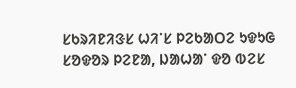ᱥᱠᱨᱤᱱᱤᱝᱥ ᱦᱤᱸᱥ ᱞᱮᱠᱟᱛᱮ ᱩᱫᱩᱜ ᱥᱚᱫᱚᱨ ᱞᱮᱱᱟ, ᱡᱟᱦᱟᱸ ᱫᱚ ᱵᱮᱥ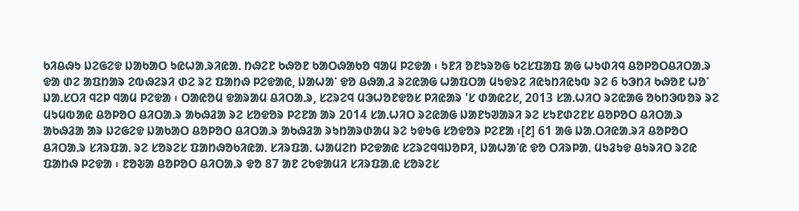ᱠᱤᱪᱷᱩ ᱡᱮᱜᱮᱫ ᱡᱟᱠᱟᱛ ᱩᱭᱦᱟᱹᱨᱤᱭᱟᱹ ᱴᱷᱮᱱ ᱠᱷᱚᱱ ᱠᱟᱛᱷᱟᱠᱚ ᱧᱟᱢ ᱞᱮᱫᱟ ᱾ ᱩᱱᱤ ᱚᱱᱩᱨᱚᱜ ᱠᱮᱥᱯᱟᱯ ᱟᱜ ᱦᱩᱰᱤᱧ ᱪᱚᱞᱚᱛᱪᱤᱛᱟᱹᱨ ᱫᱟ ᱰᱮ ᱟᱯᱴᱟᱨ ᱮᱵᱷᱮᱨᱤ ᱰᱮ ᱨᱮ ᱯᱟᱴᱷ ᱞᱮᱫᱟᱭ, ᱡᱟᱦᱟᱸ ᱫᱚ ᱪᱷᱟᱹᱲ ᱨᱮᱭᱟᱜ ᱦᱟᱯᱛᱟ ᱢᱩᱫᱨᱮ ᱤᱭᱩᱴᱤᱭᱩᱵ ᱨᱮ 6 ᱠᱳᱴᱤ ᱠᱷᱚᱱ ᱦᱚᱸ ᱡᱟᱹᱥᱛᱤ ᱧᱮᱞ ᱧᱟᱢ ᱞᱮᱫᱟ ᱾ ᱛᱟᱭᱚᱢ ᱫᱟᱨᱟᱢ ᱪᱤᱛᱟᱹᱨ, ᱥᱮᱨᱮᱧ ᱢᱳᱦᱚᱱᱫᱚᱥ ᱞᱤᱭᱟᱨ 'ᱥ ᱰᱟᱭᱮᱥ, 2013 ᱥᱟᱹᱦᱤᱛ ᱨᱮᱭᱟᱜ ᱚᱠᱴᱳᱵᱚᱨ ᱨᱮ ᱢᱩᱢᱵᱟᱭ ᱪᱚᱞᱚᱛ ᱪᱤᱛᱟᱹᱨ ᱟᱠᱷᱲᱟ ᱨᱮ ᱥᱚᱫᱚᱨ ᱞᱮᱱᱟ ᱟᱨ 2014 ᱥᱟᱹᱦᱤᱛ ᱨᱮᱭᱟᱜ ᱡᱟᱱᱩᱣᱟᱨᱤ ᱨᱮ ᱥᱩᱱᱰᱮᱱᱥ ᱪᱚᱞᱚᱛ ᱪᱤᱛᱟᱹᱨ ᱟᱠᱷᱲᱟ ᱟᱨ ᱡᱮᱜᱮᱫ ᱡᱟᱠᱟᱛ ᱪᱚᱞᱚᱛ ᱪᱤᱛᱟᱹᱨ ᱟᱠᱷᱲᱟ ᱨᱩᱴᱟᱨᱰᱟᱢ ᱨᱮ ᱩᱫᱩᱜ ᱥᱚᱫᱚᱨ ᱞᱮᱱᱟ ᱾[᱒] 61 ᱟᱜ ᱡᱟᱹᱛᱤᱭᱟᱹᱨᱤ ᱪᱚᱞᱚᱛ ᱪᱤᱛᱟᱹᱨ ᱥᱤᱨᱯᱟᱹ ᱨᱮ ᱥᱚᱨᱮᱥ ᱯᱟᱴᱷᱚᱠᱤᱭᱟᱹ ᱥᱤᱨᱯᱟᱹ ᱦᱟᱢᱮᱴ ᱞᱮᱫᱟᱭ ᱥᱮᱨᱮᱧᱧᱡᱚᱞᱤ, ᱡᱟᱦᱟᱸᱭ ᱫᱚ ᱛᱤᱨᱞᱟᱹ ᱢᱩᱲᱩᱫ ᱪᱩᱨᱤᱛ ᱨᱮᱭ ᱯᱟᱴᱷ ᱞᱮᱫᱟ ᱾ ᱱᱚᱶᱟ ᱪᱚᱞᱚᱛ ᱪᱤᱛᱟᱹᱨ ᱫᱚ 87 ᱟᱱ ᱮᱠᱫᱟᱢᱤ ᱥᱤᱨᱯᱟᱹᱭ ᱥᱚᱨᱮᱥ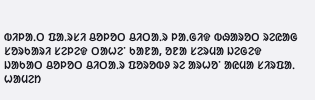ᱵᱤᱞᱟᱹᱛ ᱯᱟᱹᱨᱥᱤ ᱪᱚᱞᱚᱛ ᱪᱤᱛᱟᱹᱨ ᱞᱟᱹᱜᱤᱫ ᱵᱷᱟᱨᱚᱛ ᱨᱮᱭᱟᱜ ᱥᱚᱨᱠᱟᱨᱤ ᱥᱮᱞᱮᱫ ᱛᱟᱦᱮᱸ ᱠᱟᱱᱟ, ᱚᱱᱟ ᱥᱮᱨᱢᱟ ᱡᱮᱜᱮᱫ ᱡᱟᱠᱟᱛ ᱪᱚᱞᱚᱛ ᱪᱤᱛᱟᱹᱨ ᱯᱚᱨᱚᱵᱽ ᱨᱮ ᱟᱨᱦᱚᱸ ᱟᱭᱢᱟ ᱥᱤᱨᱯᱟᱹ ᱦᱟᱢᱮᱴ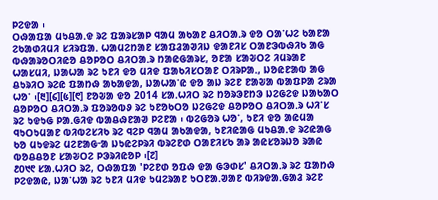ᱞᱮᱫᱟ ᱾
ᱛᱷᱟᱯᱟ ᱢᱩᱪᱟᱹᱫ ᱨᱮ ᱯᱟᱨᱥᱟᱞ ᱧᱟᱢ ᱟᱠᱟᱱ ᱪᱤᱛᱟᱹᱨ ᱫᱚ ᱛᱟᱸᱦᱮ ᱠᱟᱱᱟ ᱮᱠᱟᱰᱤᱢᱤ ᱥᱤᱨᱯᱟᱹ ᱦᱟᱢᱮᱴᱟᱱ ᱥᱟᱯᱲᱟᱣᱤᱡ ᱫᱟᱱᱤᱥ ᱛᱟᱱᱳᱵᱷᱤᱠ ᱟᱜ ᱵᱷᱟᱨᱚᱛᱤᱭᱚ ᱪᱚᱞᱚᱛ ᱪᱤᱛᱟᱹᱨ ᱴᱟᱭᱜᱟᱨᱥ, ᱚᱱᱟ ᱥᱟᱶᱛᱮ ᱤᱢᱨᱟᱱ ᱦᱟᱥᱢᱤ, ᱡᱟᱦᱟ ᱨᱮ ᱩᱱᱤ ᱫᱚ ᱢᱤᱫ ᱯᱟᱠᱤᱥᱛᱟᱱ ᱛᱤᱨᱞᱟᱹ, ᱡᱚᱭᱱᱟᱵ ᱟᱜ ᱪᱩᱨᱤᱛ ᱨᱮᱭ ᱯᱟᱴᱷ ᱟᱠᱟᱫᱟ, ᱡᱟᱦᱟᱸᱭ ᱫᱚ ᱟᱡ ᱨᱮᱱ ᱱᱟᱶᱟ ᱵᱟᱯᱞᱟ ᱮᱨᱟ ᱦᱚᱸ ᱾[᱓][᱔][᱕][᱖] ᱱᱚᱶᱟ ᱫᱚ 2014 ᱥᱟᱹᱦᱤᱛ ᱨᱮ ᱴᱚᱨᱳᱱᱴᱳ ᱡᱮᱜᱮᱫ ᱡᱟᱠᱟᱛ ᱪᱚᱞᱚᱛ ᱪᱤᱛᱟᱹᱨ ᱯᱚᱨᱚᱵᱽ ᱨᱮ ᱩᱱᱚᱠᱛᱚ ᱡᱮᱜᱮᱫ ᱪᱚᱞᱚᱛ ᱪᱤᱛᱟᱹᱨ ᱦᱤᱸᱥ ᱨᱮ ᱩᱫᱩᱜ ᱞᱟᱹᱜᱤᱫ ᱵᱟᱪᱷᱱᱟᱣ ᱞᱮᱱᱟ ᱾ ᱵᱮᱜᱚᱨ ᱦᱚᱸ, ᱩᱱᱤ ᱫᱚ ᱟᱭᱢᱟ ᱧᱩᱛᱩᱢᱟᱱ ᱵᱤᱵᱮᱥᱤᱠ ᱨᱮ ᱧᱮᱞ ᱧᱟᱢ ᱟᱠᱟᱫᱟ, ᱩᱱᱤᱭᱟᱜ ᱢᱩᱪᱟᱹᱫ ᱨᱮᱭᱟᱜ ᱠᱚ ᱢᱩᱫᱨᱮ ᱢᱮᱱᱟᱜᱼᱟ ᱡᱩᱭᱮᱞᱨᱤ ᱵᱨᱮᱱᱰ ᱛᱟᱱᱤᱥᱠ ᱟᱨ ᱟᱭᱥᱚᱨᱡᱚ ᱨᱟᱭ ᱵᱚᱪᱪᱚᱱ ᱥᱟᱶᱛᱮ ᱞᱳᱨᱤᱭᱚᱞ ᱾[᱗]
᱒᱐᱑᱖ ᱥᱟᱹᱦᱤᱛ ᱨᱮ, ᱛᱷᱟᱯᱟ 'ᱞᱮᱱᱰ ᱚᱯᱷ ᱫᱟ ᱜᱳᱰᱥ' ᱪᱤᱛᱟᱹᱨ ᱨᱮ ᱯᱟᱴᱷ ᱞᱮᱫᱟᱭ, ᱡᱟᱸᱦᱟ ᱨᱮ ᱩᱱᱤ ᱢᱤᱫ ᱩᱢᱮᱨᱟᱱ ᱩᱛᱱᱟᱹᱣᱟᱱ ᱵᱤᱨᱫᱟᱹᱜᱟᱲ ᱨᱮᱱ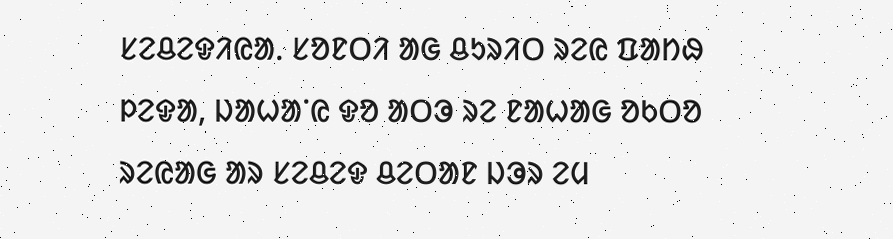ᱥᱮᱪᱮᱫᱤᱭᱟᱹ ᱥᱚᱱᱛᱤ ᱟᱜ ᱪᱩᱨᱤᱛ ᱨᱮᱭ ᱯᱟᱴᱷ ᱞᱮᱫᱟ, ᱡᱟᱦᱟᱸᱭ ᱫᱚ ᱟᱛᱳ ᱨᱮ ᱱᱟᱦᱟᱜ ᱚᱠᱛᱚ ᱨᱮᱭᱟᱜ ᱟᱨ ᱥᱮᱪᱮᱫ ᱪᱮᱛᱟᱱ ᱡᱳᱨ ᱮᱢ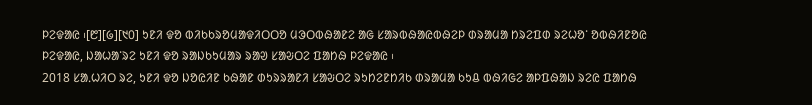ᱞᱮᱫᱟᱭ ᱾[᱘][᱙][᱑᱐] ᱩᱱᱤ ᱫᱚ ᱵᱤᱠᱠᱨᱚᱢᱟᱫᱤᱛᱛᱚ ᱢᱳᱛᱵᱷᱟᱱᱮ ᱟᱜ ᱥᱟᱨᱵᱷᱟᱭᱵᱷᱮᱞ ᱰᱨᱟᱢᱟ ᱴᱨᱮᱯᱰ ᱨᱮᱦᱚᱸ ᱚᱵᱷᱤᱱᱚᱭ ᱞᱮᱫᱟᱭ, ᱡᱟᱦᱟᱸᱨᱮ ᱩᱱᱤ ᱫᱚ ᱨᱟᱡᱠᱩᱢᱟᱨ ᱨᱟᱣ ᱥᱟᱶᱛᱮ ᱯᱟᱴᱷ ᱞᱮᱫᱟᱭ ᱾
2018 ᱥᱟᱹᱦᱤᱛ ᱨᱮ, ᱩᱱᱤ ᱫᱚ ᱡᱚᱭᱤᱱ ᱠᱷᱟᱱ ᱰᱩᱨᱨᱟᱱᱤ ᱥᱟᱶᱛᱮ ᱨᱩᱴᱮᱱᱴᱤᱠ ᱰᱨᱟᱢᱟ ᱠᱩᱪ ᱵᱷᱤᱜᱮ ᱟᱞᱯᱷᱟᱡ ᱨᱮᱭ ᱯᱟᱴᱷ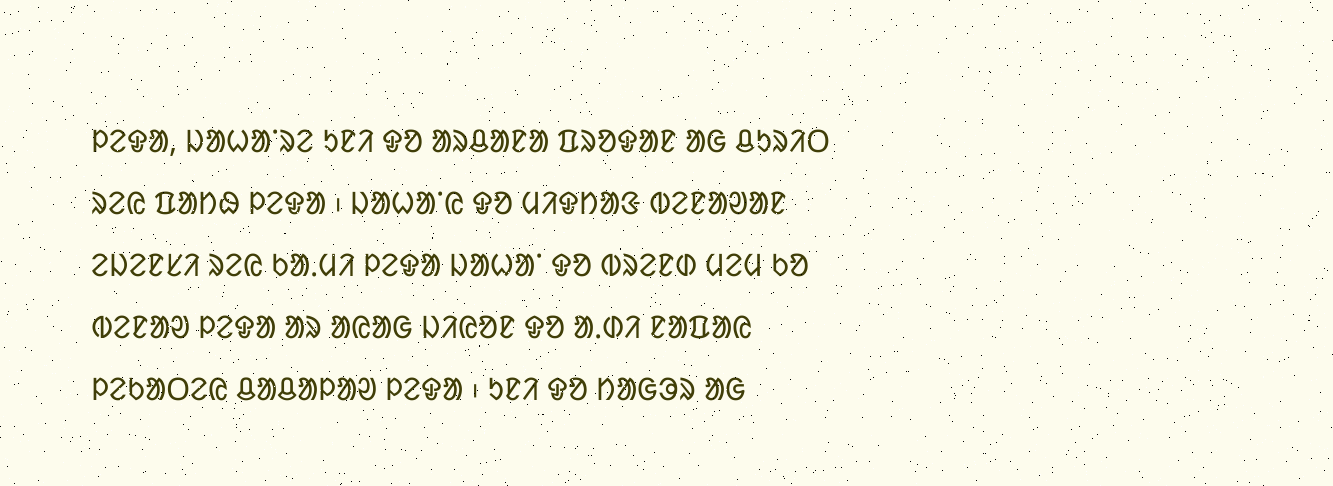ᱞᱮᱫᱟ, ᱡᱟᱦᱟᱸᱨᱮ ᱩᱱᱤ ᱫᱚ ᱟᱨᱪᱟᱱᱟ ᱯᱨᱚᱫᱟᱱ ᱟᱜ ᱪᱩᱨᱤᱛ ᱨᱮᱭ ᱯᱟᱴᱷ ᱞᱮᱫᱟ ᱾ ᱡᱟᱦᱟᱸᱭ ᱫᱚ ᱢᱤᱫᱴᱟᱝ ᱵᱮᱱᱟᱣᱟᱱ ᱮᱡᱮᱱᱥᱤ ᱨᱮᱭ ᱠᱟᱹᱢᱤ ᱞᱮᱫᱟ ᱡᱟᱦᱟᱸ ᱫᱚ ᱵᱨᱮᱱᱰ ᱢᱮᱢ ᱠᱚ ᱵᱮᱱᱟᱣ ᱞᱮᱫᱟ ᱟᱨ ᱟᱭᱟᱜ ᱡᱤᱭᱚᱱ ᱫᱚ ᱟᱹᱰᱤ ᱱᱟᱯᱟᱭ ᱞᱮᱠᱟᱛᱮᱭ ᱪᱟᱪᱟᱞᱟᱣ ᱞᱮᱫᱟ ᱾ ᱩᱱᱤ ᱫᱚ ᱴᱟᱜᱳᱨ ᱟᱜ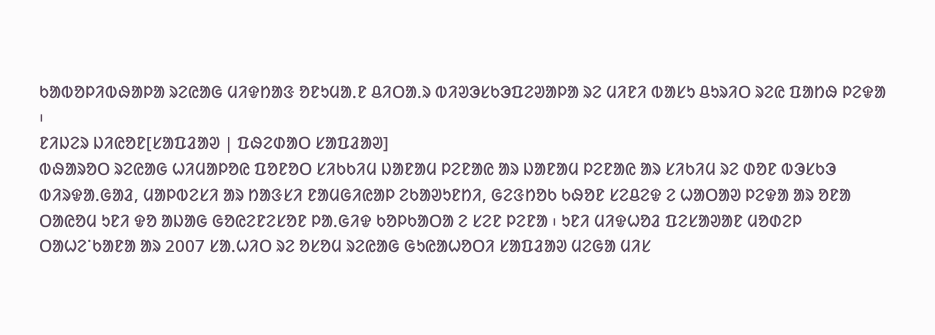ᱠᱟᱵᱚᱞᱤᱵᱷᱟᱞᱟ ᱨᱮᱭᱟᱜ ᱢᱤᱫᱴᱟᱝ ᱚᱱᱩᱢᱟᱹᱱ ᱪᱤᱛᱟᱹᱨ ᱵᱤᱣᱳᱥᱠᱳᱯᱮᱣᱟᱞᱟ ᱨᱮ ᱢᱤᱱᱤ ᱵᱟᱥᱩ ᱪᱩᱨᱤᱛ ᱨᱮᱭ ᱯᱟᱴᱷ ᱞᱮᱫᱟ ᱾
ᱱᱤᱡᱮᱨ ᱡᱤᱭᱚᱱ[ᱥᱟᱯᱲᱟᱣ | ᱯᱷᱮᱰᱟᱛ ᱥᱟᱯᱲᱟᱣ]
ᱵᱷᱟᱨᱚᱛ ᱨᱮᱭᱟᱜ ᱦᱤᱢᱟᱞᱚᱭ ᱯᱚᱱᱚᱛ ᱥᱤᱠᱠᱤᱢ ᱡᱟᱱᱟᱢ ᱞᱮᱱᱟᱭ ᱟᱨ ᱡᱟᱱᱟᱢ ᱞᱮᱱᱟᱭ ᱟᱨ ᱥᱤᱠᱤᱢ ᱨᱮ ᱰᱚᱱ ᱵᱳᱥᱠᱳ ᱵᱤᱨᱫᱟᱹᱜᱟᱲ, ᱢᱟᱞᱵᱮᱥᱤ ᱟᱨ ᱴᱟᱝᱥᱤ ᱱᱟᱢᱜᱤᱭᱟᱞ ᱮᱠᱟᱣᱩᱱᱴᱤ, ᱜᱮᱝᱴᱚᱠ ᱠᱷᱚᱱ ᱥᱮᱪᱮᱫ ᱮ ᱦᱟᱛᱟᱣ ᱞᱮᱫᱟ ᱟᱨ ᱚᱱᱟ ᱛᱟᱭᱚᱢ ᱩᱱᱤ ᱫᱚ ᱟᱡᱟᱜ ᱜᱚᱭᱮᱱᱮᱥᱚᱱ ᱞᱟᱹᱜᱤᱫ ᱠᱚᱞᱠᱟᱛᱟ ᱮ ᱥᱮᱱ ᱞᱮᱱᱟ ᱾ ᱩᱱᱤ ᱢᱤᱫᱦᱚᱲ ᱯᱮᱥᱟᱣᱟᱱ ᱢᱚᱰᱮᱞ ᱛᱟᱦᱮᱸᱠᱟᱱᱟ ᱟᱨ 2007 ᱥᱟᱹᱦᱤᱛ ᱨᱮ ᱚᱥᱚᱢ ᱨᱮᱭᱟᱜ ᱜᱩᱭᱟᱦᱚᱛᱤ ᱥᱟᱯᱲᱟᱣ ᱢᱮᱜᱟ ᱢᱤᱥ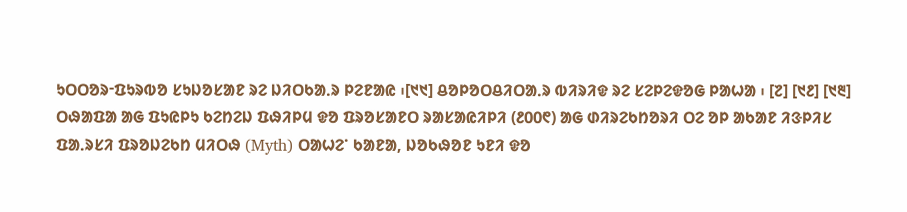ᱩᱛᱛᱚᱨᱼᱯᱩᱨᱵᱚ ᱥᱩᱡᱚᱥᱟᱱ ᱨᱮ ᱡᱤᱛᱠᱟᱹᱨ ᱞᱮᱱᱟᱭ ᱾[᱑᱑] ᱪᱚᱞᱚᱛᱪᱤᱛᱟᱹᱨ ᱵᱤᱨᱤᱫ ᱨᱮ ᱥᱮᱞᱮᱫᱚᱜ ᱞᱟᱦᱟ ᱾ [᱗] [᱑᱒] [᱑᱓]
ᱛᱷᱟᱯᱟ ᱟᱜ ᱯᱩᱭᱞᱩ ᱠᱮᱴᱮᱡ ᱯᱷᱤᱞᱢ ᱫᱚ ᱯᱨᱚᱥᱟᱱᱛ ᱨᱟᱥᱟᱭᱤᱞᱤ (᱒᱐᱐᱖) ᱟᱜ ᱰᱤᱨᱮᱠᱴᱚᱨᱤ ᱛᱮ ᱚᱞ ᱟᱠᱟᱱ ᱤᱝᱞᱤᱥ ᱯᱟᱹᱨᱥᱤ ᱯᱨᱚᱡᱮᱠᱴ ᱢᱤᱛᱷ (Myth) ᱛᱟᱦᱮᱸ ᱠᱟᱱᱟ, ᱡᱚᱠᱷᱚᱱ ᱩᱱᱤ ᱫᱚ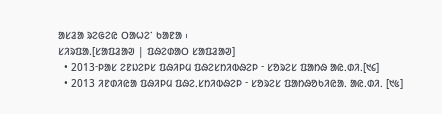ᱟᱥᱲᱟ ᱨᱮᱜᱮᱭ ᱛᱟᱦᱮᱸ ᱠᱟᱱᱟ ᱾
ᱥᱤᱨᱯᱟᱹ[ᱥᱟᱯᱲᱟᱣ | ᱯᱷᱮᱰᱟᱛ ᱥᱟᱯᱲᱟᱣ]
  • 2013ᱼᱞᱟᱥ ᱮᱱᱡᱮᱞᱥ ᱯᱷᱤᱞᱢ ᱯᱷᱮᱥᱴᱤᱵᱷᱮᱞ ᱼ ᱥᱚᱨᱮᱥ ᱯᱟᱴᱷ ᱟᱭᱹᱰᱤᱹ[᱑᱔]
  • 2013 ᱤᱱᱰᱤᱭᱟ ᱯᱷᱤᱞᱢ ᱯᱷᱮᱹᱥᱴᱤᱵᱷᱮᱞ ᱼ ᱥᱚᱨᱮᱥ ᱯᱟᱴᱷᱚᱠᱤᱭᱟᱹ ᱟᱭᱹᱰᱤᱹ [᱑᱕]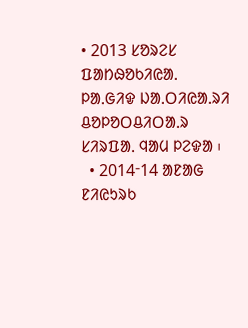• 2013 ᱥᱚᱨᱮᱥ ᱯᱟᱴᱷᱚᱠᱤᱭᱟᱹ ᱞᱟᱹᱜᱤᱫ ᱡᱟᱹᱛᱤᱭᱟᱹᱨᱤ ᱪᱚᱞᱚᱛᱪᱤᱛᱟᱹᱨ ᱥᱤᱨᱯᱟᱹ ᱧᱟᱢ ᱞᱮᱫᱟ ᱾
  • 2014ᱼ14 ᱟᱱᱟᱜ ᱱᱤᱭᱩᱨᱠ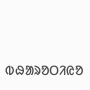ᱵᱷᱟᱨᱚᱛᱤᱭᱚ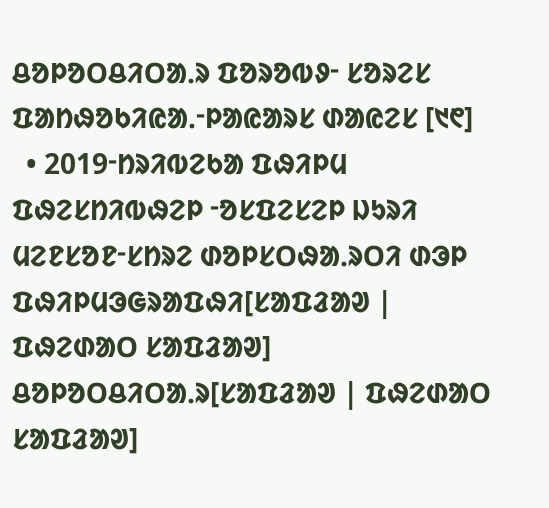ᱪᱚᱞᱚᱛᱪᱤᱛᱟᱹᱨ ᱯᱚᱨᱚᱵᱽᱼ ᱥᱚᱨᱮᱥ ᱯᱟᱴᱷᱚᱠᱤᱭᱟᱹᱼᱞᱟᱭᱟᱨᱥ ᱰᱟᱭᱮᱥ [᱑᱖]
  • 2019ᱼᱴᱨᱤᱵᱮᱠᱟ ᱯᱷᱤᱞᱢ ᱯᱷᱮᱥᱴᱤᱵᱷᱮᱞ ᱼᱚᱥᱯᱮᱥᱮᱞ ᱡᱩᱨᱤ ᱢᱮᱱᱥᱚᱱᱼᱥᱴᱨᱮ ᱰᱚᱞᱥᱛᱷᱟᱹᱨᱛᱤ ᱰᱳᱞ
ᱯᱷᱤᱞᱢᱳᱜᱨᱟᱯᱷᱤ[ᱥᱟᱯᱲᱟᱣ | ᱯᱷᱮᱰᱟᱛ ᱥᱟᱯᱲᱟᱣ]
ᱪᱚᱞᱚᱛᱪᱤᱛᱟᱹᱨ[ᱥᱟᱯᱲᱟᱣ | ᱯᱷᱮᱰᱟᱛ ᱥᱟᱯᱲᱟᱣ]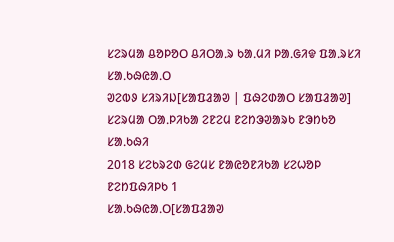ᱥᱮᱨᱢᱟ ᱪᱚᱞᱚᱛ ᱪᱤᱛᱟᱹᱨ ᱠᱟᱹᱢᱤ ᱞᱟᱹᱜᱤᱫ ᱯᱟᱹᱨᱥᱤ ᱥᱟᱹᱠᱷᱭᱟᱹᱛ
ᱣᱮᱵᱽ ᱥᱤᱨᱤᱡ[ᱥᱟᱯᱲᱟᱣ | ᱯᱷᱮᱰᱟᱛ ᱥᱟᱯᱲᱟᱣ]
ᱥᱮᱨᱢᱟ ᱛᱟᱹᱞᱤᱠᱟ ᱮᱱᱮᱢ ᱱᱮᱴᱳᱣᱟᱨᱠ ᱱᱳᱴᱠᱚ ᱥᱟᱹᱠᱷᱤ
2018 ᱥᱮᱠᱨᱮᱰ ᱜᱮᱢᱥ ᱱᱟᱭᱚᱱᱤᱠᱟ ᱥᱮᱦᱚᱞ ᱱᱮᱴᱯᱷᱤᱞᱠ 1
ᱥᱟᱹᱠᱷᱭᱟᱹᱛ[ᱥᱟᱯᱲᱟᱣ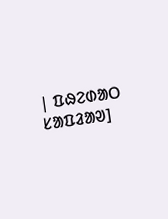| ᱯᱷᱮᱰᱟᱛ ᱥᱟᱯᱲᱟᱣ]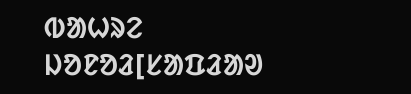ᱵᱟᱦᱨᱮ ᱡᱚᱱᱚᱲ[ᱥᱟᱯᱲᱟᱣ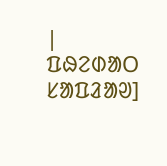| ᱯᱷᱮᱰᱟᱛ ᱥᱟᱯᱲᱟᱣ]